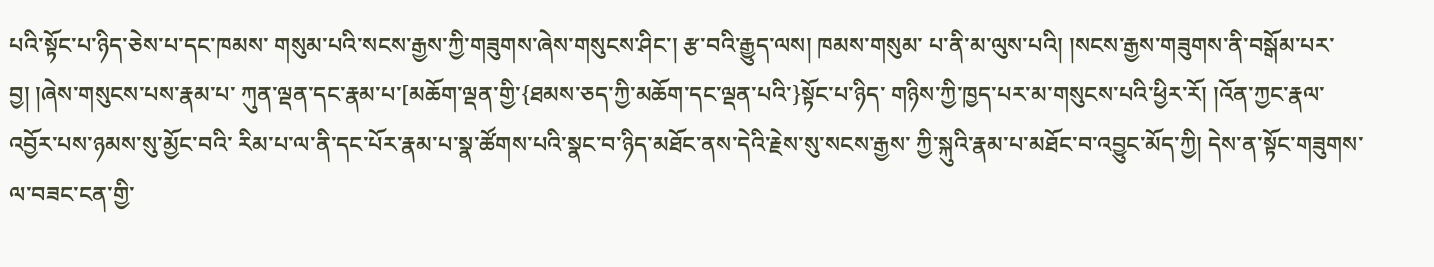པའི་སྟོང་པ་ཉིད་ཅེས་པ་དང་ཁམས་ གསུམ་པའི་སངས་རྒྱས་ཀྱི་གཟུགས་ཞེས་གསུངས་ཤིང་། རྩ་བའི་རྒྱུད་ལས། ཁམས་གསུམ་ པ་ནི་མ་ལུས་པའི། །སངས་རྒྱས་གཟུགས་ནི་བསྒོམ་པར་བྱ། །ཞེས་གསུངས་པས་རྣམ་པ་ ཀུན་ལྡན་དང་རྣམ་པ་[མཆོག་ལྡན་གྱི་{ཐམས་ཅད་ཀྱི་མཆོག་དང་ལྡན་པའི་}སྟོང་པ་ཉིད་ གཉིས་ཀྱི་ཁྱད་པར་མ་གསུངས་པའི་ཕྱིར་རོ། །འོན་ཀྱང་རྣལ་འབྱོར་པས་ཉམས་སུ་མྱོང་བའི་ རིམ་པ་ལ་ནི་དང་པོར་རྣམ་པ་སྣ་ཚོགས་པའི་སྣང་བ་ཉིད་མཐོང་ནས་དེའི་རྗེས་སུ་སངས་རྒྱས་ ཀྱི་སྐུའི་རྣམ་པ་མཐོང་བ་འབྱུང་མོད་ཀྱི། དེས་ན་སྟོང་གཟུགས་ལ་བཟང་ངན་གྱི་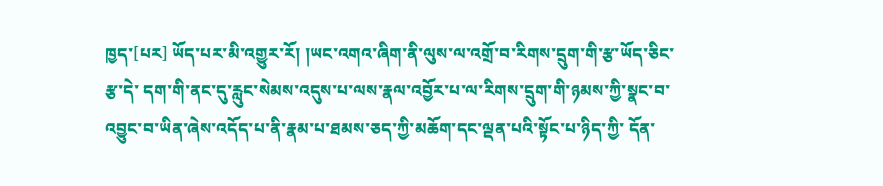ཁྱད་[པར] ཡོད་པར་མི་འགྱུར་རོ། །ཡང་འགའ་ཞིག་ནི་ལུས་ལ་འགྲོ་བ་རིགས་དྲུག་གི་རྩ་ཡོད་ཅིང་རྩ་དེ་ དག་གི་ནང་དུ་རླུང་སེམས་འདུས་པ་ལས་རྣལ་འབྱོར་པ་ལ་རིགས་དྲུག་གི་ཉམས་ཀྱི་སྣང་བ་ འབྱུང་བ་ཡིན་ཞེས་འདོད་པ་ནི་རྣམ་པ་ཐམས་ཅད་ཀྱི་མཆོག་དང་ལྡན་པའི་སྟོང་པ་ཉིད་ཀྱི་ དོན་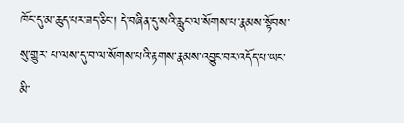ཁོང་དུ་མ་ཆུད་པར་ཟད་ཅིང་། དེ་བཞིན་དུ་སའི་རླུང་ལ་སོགས་པ་རྣམས་སྟོབས་སུ་གྱུར་ པ་ལས་དུ་བ་ལ་སོགས་པའི་རྟགས་རྣམས་འབྱུང་བར་འདོད་པ་ཡང་མི་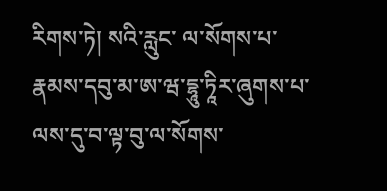རིགས་ཏེ། སའི་རླུང་ ལ་སོགས་པ་རྣམས་དབུ་མ་ཨ་ཝ་དྷཱུ་ཏཱིར་ཞུགས་པ་ལས་དུ་བ་ལྟ་བུ་ལ་སོགས་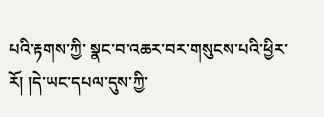པའི་རྟགས་ཀྱི་ སྣང་བ་འཆར་བར་གསུངས་པའི་ཕྱིར་རོ། །དེ་ཡང་དཔལ་དུས་ཀྱི་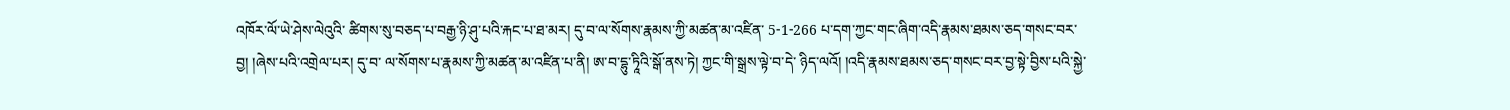འཁོར་ལོ་ཡེ་ཤེས་ལེའུའི་ ཚིགས་སུ་བཅད་པ་བརྒྱ་ཉི་ཤུ་པའི་རྐང་པ་ཐ་མར། དུ་བ་ལ་སོགས་རྣམས་ཀྱི་མཚན་མ་འཛིན་ 5-1-266 པ་དག་ཀྱང་གང་ཞིག་འདི་རྣམས་ཐམས་ཅད་གསང་བར་བྱ། །ཞེས་པའི་འགྲེལ་པར། དུ་བ་ ལ་སོགས་པ་རྣམས་ཀྱི་མཚན་མ་འཛིན་པ་ནི། ཨ་བ་དྷུ་ཏཱིའི་སྒོ་ནས་ཏེ། ཀྱང་གི་སྒྲས་ལྟེ་བ་དེ་ ཉིད་ལའོ། །འདི་རྣམས་ཐམས་ཅད་གསང་བར་བྱ་སྟེ་བྱིས་པའི་སྐྱེ་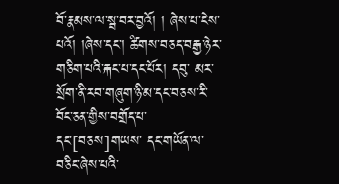བོ་རྣམས་ལ་སྦ་བར་བྱའོ། ། ཞེས་པ་ངེས་པའོ། །ཞེས་དང་། ཚིགས་བཅད་བརྒྱ་ཉེར་གཅིག་པའི་རྐང་པ་དང་པོར། དབུ་ མར་སྲོག་ནི་རབ་གཞུག་ཉི་མ་དང་བཅས་རི་བོང་ཅན་གྱིས་བགྲོད་པ་དང་[བཅས]གཡས་ དང་གཡོན་ལ་བཅིང་ཞེས་པའི་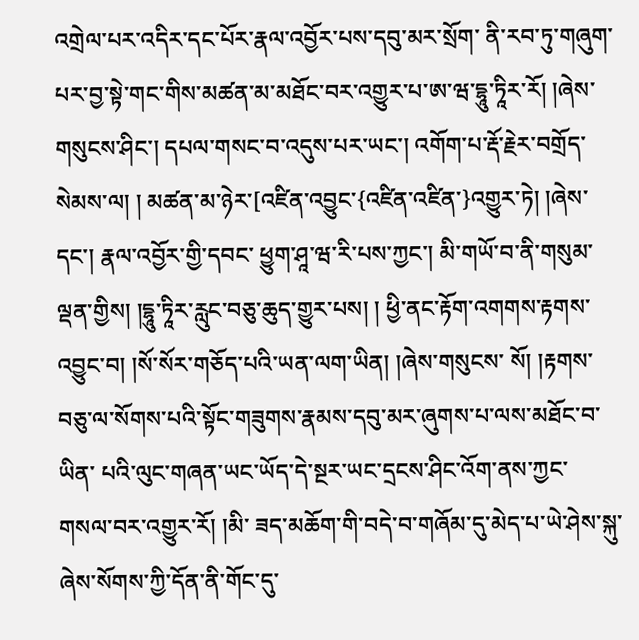འགྲེལ་པར་འདིར་དང་པོར་རྣལ་འབྱོར་པས་དབུ་མར་སྲོག་ ནི་རབ་ཏུ་གཞུག་པར་བྱ་སྟེ་གང་གིས་མཚན་མ་མཐོང་བར་འགྱུར་པ་ཨ་ཝ་དྷཱུ་ཏཱིར་རོ། །ཞེས་ གསུངས་ཤིང་། དཔལ་གསང་བ་འདུས་པར་ཡང་། འགོག་པ་རྡོ་རྗེར་བགྲོད་སེམས་ལ། ། མཚན་མ་ཉེར་[འཛིན་འབྱུང་{འཛིན་འཛིན་}འགྱུར་ཏེ། །ཞེས་དང་། རྣལ་འབྱོར་གྱི་དབང་ ཕྱུག་ཤཱ་ཝ་རི་པས་ཀྱང་། མི་གཡོ་བ་ནི་གསུམ་ལྡན་གྱིས། །དྷཱུ་ཏཱིར་རླུང་བཅུ་ཆུད་གྱུར་པས། ། ཕྱི་ནང་རྟོག་འགགས་རྟགས་འབྱུང་བ། །སོ་སོར་གཅོད་པའི་ཡན་ལག་ཡིན། །ཞེས་གསུངས་ སོ། །རྟགས་བཅུ་ལ་སོགས་པའི་སྟོང་གཟུགས་རྣམས་དབུ་མར་ཞུགས་པ་ལས་མཐོང་བ་ཡིན་ པའི་ལུང་གཞན་ཡང་ཡོད་དེ་སྔར་ཡང་དྲངས་ཤིང་འོག་ནས་ཀྱང་གསལ་བར་འགྱུར་རོ། །མི་ ཟད་མཆོག་གི་བདེ་བ་གཞོམ་དུ་མེད་པ་ཡེ་ཤེས་སྐུ་ཞེས་སོགས་ཀྱི་དོན་ནི་གོང་དུ་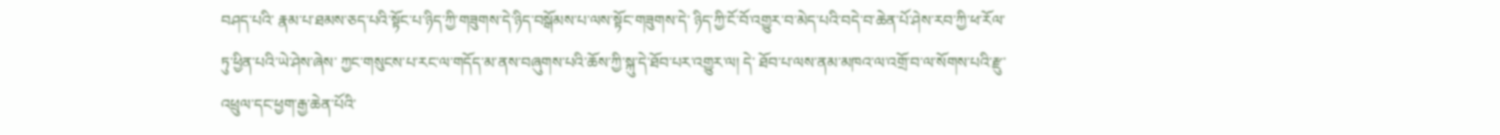བཤད་པའི་ རྣམ་པ་ཐམས་ཅད་པའི་སྟོང་པ་ཉིད་ཀྱི་གཟུགས་དེ་ཉིད་བསྒོམས་པ་ལས་སྟོང་གཟུགས་དེ་ ཉིད་ཀྱི་ངོ་བོ་འགྱུར་བ་མེད་པའི་བདེ་བ་ཆེན་པོ་ཤེས་རབ་ཀྱི་ཕ་རོལ་ཏུ་ཕྱིན་པའི་ཡེ་ཤེས་ཞེས་ ཀྱང་གསུངས་པ་རང་ལ་གདོད་མ་ནས་བཞུགས་པའི་ཆོས་ཀྱི་སྐུ་དེ་ཐོབ་པར་འགྱུར་ལ། དེ་ ཐོབ་པ་ལས་ནམ་མཁའ་ལ་འགྲོ་བ་ལ་སོགས་པའི་རྫུ་འཕྲུལ་དང་ཕྱག་རྒྱ་ཆེན་པོའི་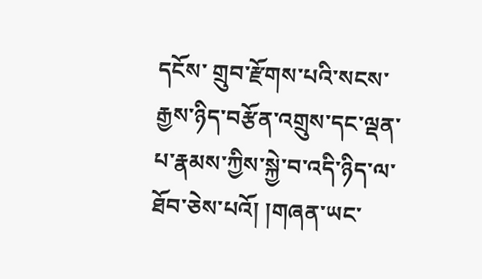དངོས་ གྲུབ་རྫོགས་པའི་སངས་རྒྱས་ཉིད་བརྩོན་འགྲུས་དང་ལྡན་པ་རྣམས་ཀྱིས་སྐྱེ་བ་འདི་ཉིད་ལ་ ཐོབ་ཅེས་པའོ། །གཞན་ཡང་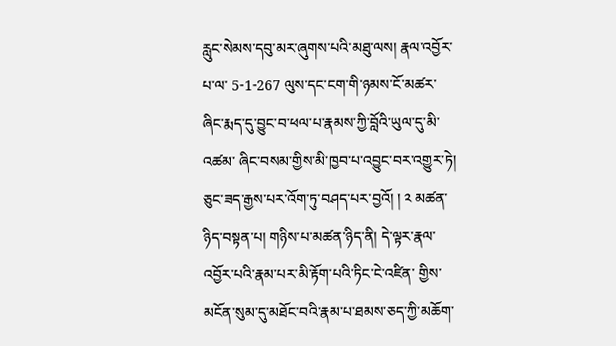རླུང་སེམས་དབུ་མར་ཞུགས་པའི་མཐུ་ལས། རྣལ་འབྱོར་པ་ལ་ 5-1-267 ལུས་དང་ངག་གི་ཉམས་ངོ་མཚར་ཞིང་རྨད་དུ་བྱུང་བ་ཕལ་པ་རྣམས་ཀྱི་བློའི་ཡུལ་དུ་མི་འཚམ་ ཞིང་བསམ་གྱིས་མི་ཁྱབ་པ་འབྱུང་བར་འགྱུར་ཏེ། ཅུང་ཟད་རྒྱས་པར་འོག་ཏུ་བཤད་པར་བྱའོ། ། ༢ མཚན་ཉིད་བསྟན་པ། གཉིས་པ་མཚན་ཉིད་ནི། དེ་ལྟར་རྣལ་འབྱོར་པའི་རྣམ་པར་མི་རྟོག་པའི་ཏིང་ངེ་འཛིན་ གྱིས་མངོན་སུམ་དུ་མཐོང་བའི་རྣམ་པ་ཐམས་ཅད་ཀྱི་མཆོག་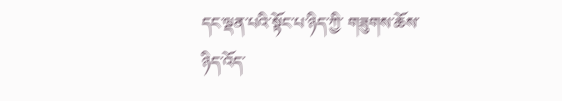དང་ལྡན་པའི་སྟོང་པ་ཉིད་ཀྱི་ གཟུགས་ཆོས་ཉིད་འོད་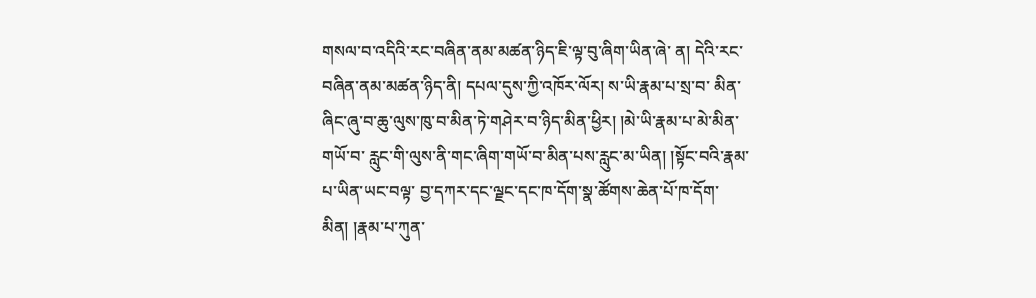གསལ་བ་འདིའི་རང་བཞིན་ནམ་མཚན་ཉིད་ཇི་ལྟ་བུ་ཞིག་ཡིན་ཞེ་ ན། དེའི་རང་བཞིན་ནམ་མཚན་ཉིད་ནི། དཔལ་དུས་ཀྱི་འཁོར་ལོར། ས་ཡི་རྣམ་པ་སྲ་བ་ མིན་ཞིང་ཞུ་བ་ཆུ་ལུས་ཁུ་བ་མིན་ཏེ་གཤེར་བ་ཉིད་མིན་ཕྱིར། །མེ་ཡི་རྣམ་པ་མེ་མིན་གཡོ་བ་ རླུང་གི་ལུས་ནི་གང་ཞིག་གཡོ་བ་མིན་པས་རླུང་མ་ཡིན། །སྟོང་བའི་རྣམ་པ་ཡིན་ཡང་བལྟ་ བྱ་དཀར་དང་ལྗང་དང་ཁ་དོག་སྣ་ཚོགས་ཆེན་པོ་ཁ་དོག་མིན། །རྣམ་པ་ཀུན་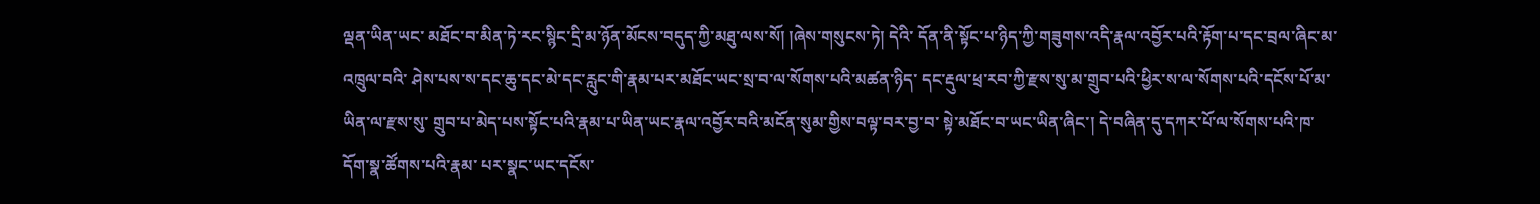ལྡན་ཡིན་ཡང་ མཐོང་བ་མིན་ཏེ་རང་སྙིང་དྲི་མ་ཉོན་མོངས་བདུད་ཀྱི་མཐུ་ལས་སོ། །ཞེས་གསུངས་ཏེ། དེའི་ དོན་ནི་སྟོང་པ་ཉིད་ཀྱི་གཟུགས་འདི་རྣལ་འབྱོར་པའི་རྟོག་པ་དང་བྲལ་ཞིང་མ་འཁྲུལ་བའི་ ཤེས་པས་ས་དང་ཆུ་དང་མེ་དང་རླུང་གི་རྣམ་པར་མཐོང་ཡང་སྲ་བ་ལ་སོགས་པའི་མཚན་ཉིད་ དང་རྡུལ་ཕྲ་རབ་ཀྱི་རྫས་སུ་མ་གྲུབ་པའི་ཕྱིར་ས་ལ་སོགས་པའི་དངོས་པོ་མ་ཡིན་ལ་རྫས་སུ་ གྲུབ་པ་མེད་པས་སྟོང་པའི་རྣམ་པ་ཡིན་ཡང་རྣལ་འབྱོར་བའི་མངོན་སུམ་གྱིས་བལྟ་བར་བྱ་བ་ སྟེ་མཐོང་བ་ཡང་ཡིན་ཞིང་། དེ་བཞིན་དུ་དཀར་པོ་ལ་སོགས་པའི་ཁ་དོག་སྣ་ཚོགས་པའི་རྣམ་ པར་སྣང་ཡང་དངོས་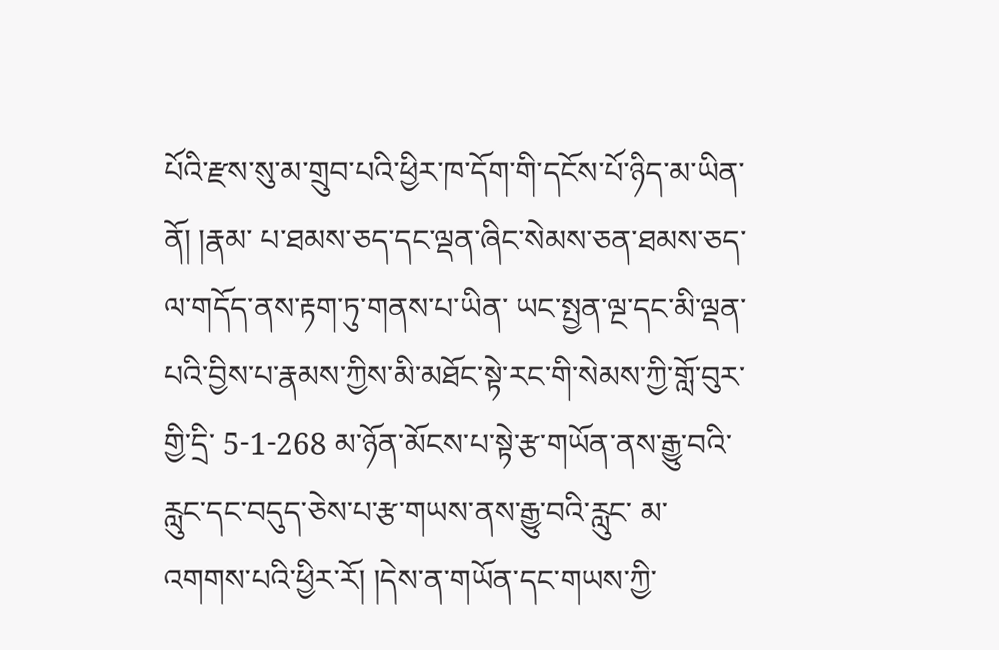པོའི་རྫས་སུ་མ་གྲུབ་པའི་ཕྱིར་ཁ་དོག་གི་དངོས་པོ་ཉིད་མ་ཡིན་ནོ། །རྣམ་ པ་ཐམས་ཅད་དང་ལྡན་ཞིང་སེམས་ཅན་ཐམས་ཅད་ལ་གདོད་ནས་རྟག་ཏུ་གནས་པ་ཡིན་ ཡང་སྤྱན་ལྔ་དང་མི་ལྡན་པའི་བྱིས་པ་རྣམས་ཀྱིས་མི་མཐོང་སྟེ་རང་གི་སེམས་ཀྱི་གློ་བུར་གྱི་དྲི་ 5-1-268 མ་ཉོན་མོངས་པ་སྟེ་རྩ་གཡོན་ནས་རྒྱུ་བའི་རླུང་དང་བདུད་ཅེས་པ་རྩ་གཡས་ནས་རྒྱུ་བའི་རླུང་ མ་འགགས་པའི་ཕྱིར་རོ། །དེས་ན་གཡོན་དང་གཡས་ཀྱི་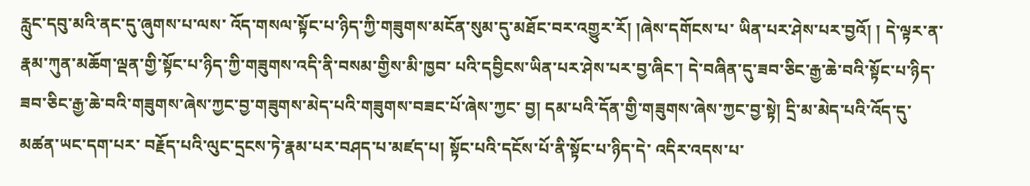རླུང་དབུ་མའི་ནང་དུ་ཞུགས་པ་ལས་ འོད་གསལ་སྟོང་པ་ཉིད་ཀྱི་གཟུགས་མངོན་སུམ་དུ་མཐོང་བར་འགྱུར་རོ། །ཞེས་དགོངས་པ་ ཡིན་པར་ཤེས་པར་བྱའོ། ། དེ་ལྟར་ན་རྣམ་ཀུན་མཆོག་ལྡན་གྱི་སྟོང་པ་ཉིད་ཀྱི་གཟུགས་འདི་ནི་བསམ་གྱིས་མི་ཁྱབ་ པའི་དབྱིངས་ཡིན་པར་ཤེས་པར་བྱ་ཞིང་། དེ་བཞིན་དུ་ཟབ་ཅིང་རྒྱ་ཆེ་བའི་སྟོང་པ་ཉིད་ ཟབ་ཅིང་རྒྱ་ཆེ་བའི་གཟུགས་ཞེས་ཀྱང་བྱ་གཟུགས་མེད་པའི་གཟུགས་བཟང་པོ་ཞེས་ཀྱང་ བྱ། དམ་པའི་དོན་གྱི་གཟུགས་ཞེས་ཀྱང་བྱ་སྟེ། དྲི་མ་མེད་པའི་འོད་དུ་མཚན་ཡང་དག་པར་ བརྗོད་པའི་ལུང་དྲངས་ཏེ་རྣམ་པར་བཤད་པ་མཛད་པ། སྟོང་པའི་དངོས་པོ་ནི་སྟོང་པ་ཉིད་དེ་ འདིར་འདས་པ་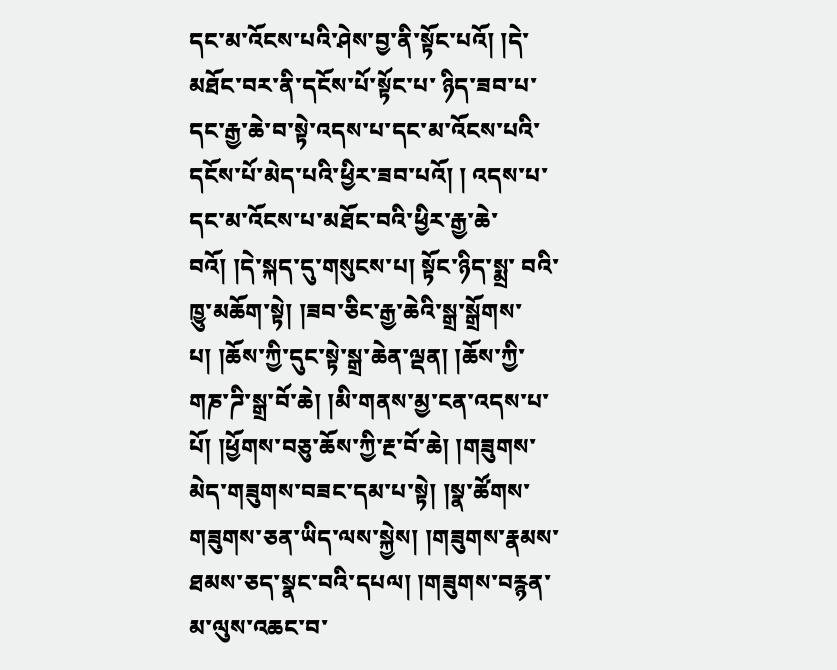དང་མ་འོངས་པའི་ཤེས་བྱ་ནི་སྟོང་པའོ། །དེ་མཐོང་བར་ནི་དངོས་པོ་སྟོང་པ་ ཉིད་ཟབ་པ་དང་རྒྱ་ཆེ་བ་སྟེ་འདས་པ་དང་མ་འོངས་པའི་དངོས་པོ་མེད་པའི་ཕྱིར་ཟབ་པའོ། ། འདས་པ་དང་མ་འོངས་པ་མཐོང་བའི་ཕྱིར་རྒྱ་ཆེ་བའོ། །དེ་སྐད་དུ་གསུངས་པ། སྟོང་ཉིད་སྨྲ་ བའི་ཁྱུ་མཆོག་སྟེ། །ཟབ་ཅིང་རྒྱ་ཆེའི་སྒྲ་སྒྲོགས་པ། །ཆོས་ཀྱི་དུང་སྟེ་སྒྲ་ཆེན་ལྡན། །ཆོས་ཀྱི་ གཎ་ཌི་སྒྲ་བོ་ཆེ། །མི་གནས་མྱ་ངན་འདས་པ་པོ། །ཕྱོགས་བཅུ་ཆོས་ཀྱི་རྔ་བོ་ཆེ། །གཟུགས་ མེད་གཟུགས་བཟང་དམ་པ་སྟེ། །སྣ་ཚོགས་གཟུགས་ཅན་ཡིད་ལས་སྐྱེས། །གཟུགས་རྣམས་ ཐམས་ཅད་སྣང་བའི་དཔལ། །གཟུགས་བརྙན་མ་ལུས་འཆང་བ་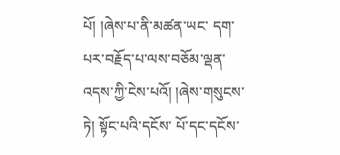པོ། །ཞེས་པ་ནི་མཚན་ཡང་ དག་པར་བརྗོད་པ་ལས་བཅོམ་ལྡན་འདས་ཀྱི་ངེས་པའོ། །ཞེས་གསུངས་ཏེ། སྟོང་པའི་དངོས་ པོ་དང་དངོས་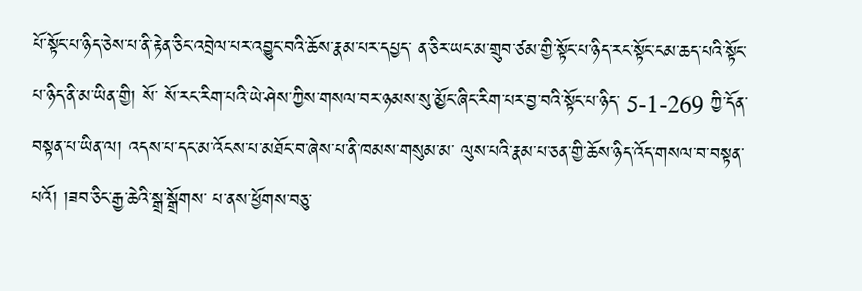པོ་སྟོང་པ་ཉིད་ཅེས་པ་ནི་རྟེན་ཅིང་འབྲེལ་པར་འབྱུང་བའི་ཆོས་རྣམ་པར་དཔྱད་ ན་ཅིར་ཡང་མ་གྲུབ་ཙམ་གྱི་སྟོང་པ་ཉིད་རང་སྟོང་ངམ་ཆད་པའི་སྟོང་པ་ཉིད་ནི་མ་ཡིན་གྱི། སོ་ སོ་རང་རིག་པའི་ཡེ་ཤེས་ཀྱིས་གསལ་བར་ཉམས་སུ་མྱོང་ཞིང་རིག་པར་བྱ་བའི་སྟོང་པ་ཉིད་ 5-1-269 ཀྱི་དོན་བསྟན་པ་ཡིན་ལ། འདས་པ་དང་མ་འོངས་པ་མཐོང་བ་ཞེས་པ་ནི་ཁམས་གསུམ་མ་ ལུས་པའི་རྣམ་པ་ཅན་གྱི་ཆོས་ཉིད་འོད་གསལ་བ་བསྟན་པའོ། །ཟབ་ཅིང་རྒྱ་ཆེའི་སྒྲ་སྒྲོགས་ པ་ནས་ཕྱོགས་བཅུ་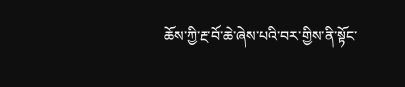ཆོས་ཀྱི་རྔ་བོ་ཆེ་ཞེས་པའི་བར་གྱིས་ནི་སྟོང་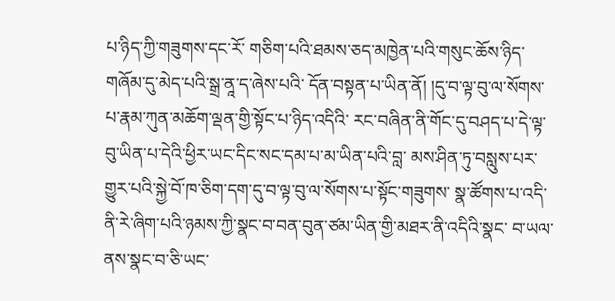པ་ཉིད་ཀྱི་གཟུགས་དང་རོ་ གཅིག་པའི་ཐམས་ཅད་མཁྱེན་པའི་གསུང་ཆོས་ཉིད་གཞོམ་དུ་མེད་པའི་སྒྲ་ནཱ་ད་ཞེས་པའི་ དོན་བསྟན་པ་ཡིན་ནོ། །དུ་བ་ལྟ་བུ་ལ་སོགས་པ་རྣམ་ཀུན་མཆོག་ལྡན་གྱི་སྟོང་པ་ཉིད་འདིའི་ རང་བཞིན་ནི་གོང་དུ་བཤད་པ་དེ་ལྟ་བུ་ཡིན་པ་དེའི་ཕྱིར་ཡང་དིང་སང་དམ་པ་མ་ཡིན་པའི་བླ་ མས་ཤིན་ཏུ་བསླུས་པར་གྱུར་པའི་སྐྱེ་བོ་ཁ་ཅིག་དག་དུ་བ་ལྟ་བུ་ལ་སོགས་པ་སྟོང་གཟུགས་ སྣ་ཚོགས་པ་འདི་ནི་རེ་ཞིག་པའི་ཉམས་ཀྱི་སྣང་བ་བན་བུན་ཙམ་ཡིན་གྱི་མཐར་ནི་འདིའི་སྣང་ བ་ཡལ་ནས་སྣང་བ་ཅི་ཡང་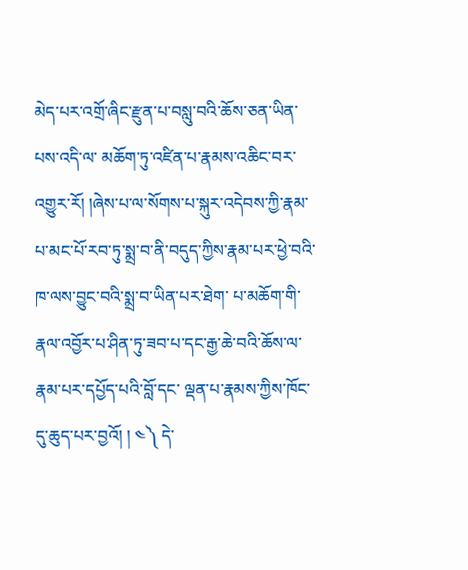མེད་པར་འགྲོ་ཞིང་རྫུན་པ་བསླུ་བའི་ཆོས་ཅན་ཡིན་པས་འདི་ལ་ མཆོག་ཏུ་འཛིན་པ་རྣམས་འཆིང་བར་འགྱུར་རོ། །ཞེས་པ་ལ་སོགས་པ་སྐུར་འདེབས་ཀྱི་རྣམ་ པ་མང་པོ་རབ་ཏུ་སྨྲ་བ་ནི་བདུད་ཀྱིས་རྣམ་པར་ཕྱེ་བའི་ཁ་ལས་བྱུང་བའི་སྨྲ་བ་ཡིན་པར་ཐེག་ པ་མཆོག་གི་རྣལ་འབྱོར་པ་ཤིན་ཏུ་ཟབ་པ་དང་རྒྱ་ཆེ་བའི་ཆོས་ལ་རྣམ་པར་དཔྱོད་པའི་བློ་དང་ ལྡན་པ་རྣམས་ཀྱིས་ཁོང་དུ་ཆུད་པར་བྱའོ། ། ༤༽ དེ་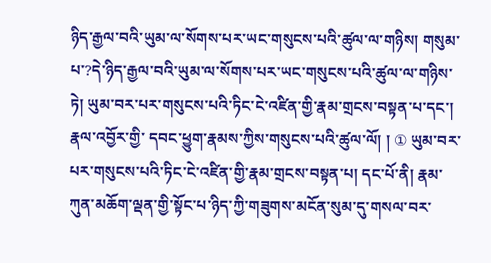ཉིད་རྒྱལ་བའི་ཡུམ་ལ་སོགས་པར་ཡང་གསུངས་པའི་ཚུལ་ལ་གཉིས། གསུམ་པ་?དེ་ཉིད་རྒྱལ་བའི་ཡུམ་ལ་སོགས་པར་ཡང་གསུངས་པའི་ཚུལ་ལ་གཉིས་ ཏེ། ཡུམ་བར་པར་གསུངས་པའི་ཏིང་ངེ་འཛིན་གྱི་རྣམ་གྲངས་བསྟན་པ་དང་། རྣལ་འབྱོར་གྱི་ དབང་ཕྱུག་རྣམས་ཀྱིས་གསུངས་པའི་ཚུལ་ལོ། ། ① ཡུམ་བར་པར་གསུངས་པའི་ཏིང་ངེ་འཛིན་གྱི་རྣམ་གྲངས་བསྟན་པ། དང་པོ་ནི། རྣམ་ཀུན་མཆོག་ལྡན་གྱི་སྟོང་པ་ཉིད་ཀྱི་གཟུགས་མངོན་སུམ་དུ་གསལ་བར་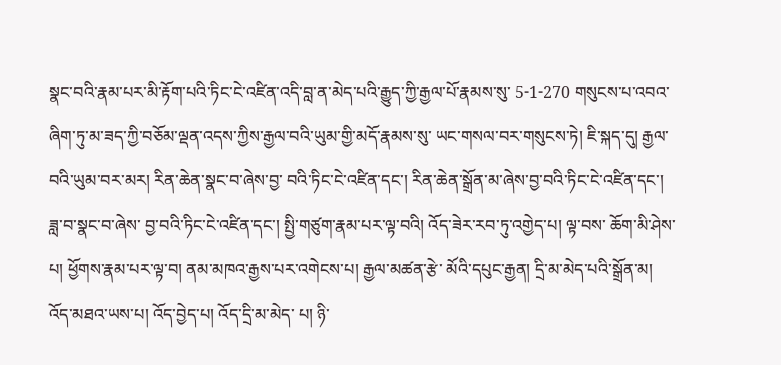སྣང་བའི་རྣམ་པར་མི་རྟོག་པའི་ཏིང་ངེ་འཛིན་འདི་བླ་ན་མེད་པའི་རྒྱུད་ཀྱི་རྒྱལ་པོ་རྣམས་སུ་ 5-1-270 གསུངས་པ་འབའ་ཞིག་ཏུ་མ་ཟད་ཀྱི་བཅོམ་ལྡན་འདས་ཀྱིས་རྒྱལ་བའི་ཡུམ་གྱི་མདོ་རྣམས་སུ་ ཡང་གསལ་བར་གསུངས་ཏེ། ཇི་སྐད་དུ། རྒྱལ་བའི་ཡུམ་བར་མར། རིན་ཆེན་སྣང་བ་ཞེས་བྱ་ བའི་ཏིང་ངེ་འཛིན་དང་། རིན་ཆེན་སྒྲོན་མ་ཞེས་བྱ་བའི་ཏིང་ངེ་འཛིན་དང་། ཟླ་བ་སྣང་བ་ཞེས་ བྱ་བའི་ཏིང་ངེ་འཛིན་དང་། སྤྱི་གཙུག་རྣམ་པར་ལྟ་བའི། འོད་ཟེར་རབ་ཏུ་འགྱེད་པ། ལྟ་བས་ ཆོག་མི་ཤེས་པ། ཕྱོགས་རྣམ་པར་ལྟ་བ། ནམ་མཁའ་རྒྱས་པར་འགེངས་པ། རྒྱལ་མཚན་རྩེ་ མོའི་དཔུང་རྒྱན། དྲི་མ་མེད་པའི་སྒྲོན་མ། འོད་མཐའ་ཡས་པ། འོད་བྱེད་པ། འོད་དྲི་མ་མེད་ པ། ཉི་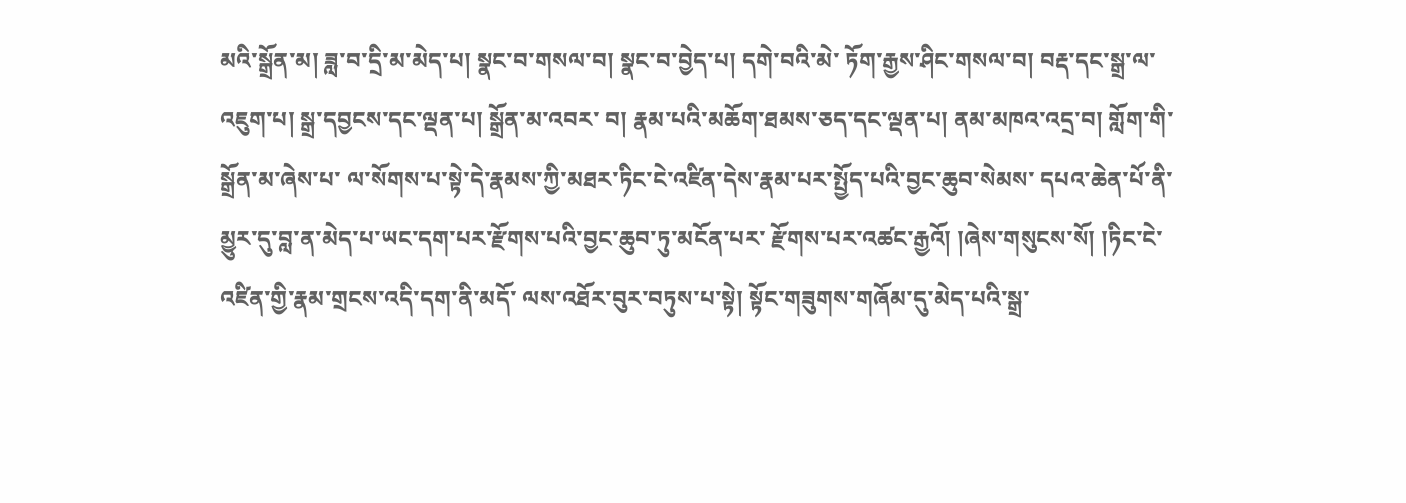མའི་སྒྲོན་མ། ཟླ་བ་དྲི་མ་མེད་པ། སྣང་བ་གསལ་བ། སྣང་བ་བྱེད་པ། དགེ་བའི་མེ་ ཏོག་རྒྱས་ཤིང་གསལ་བ། བརྡ་དང་སྒྲ་ལ་འཇུག་པ། སྒྲ་དབྱངས་དང་ལྡན་པ། སྒྲོན་མ་འབར་ བ། རྣམ་པའི་མཆོག་ཐམས་ཅད་དང་ལྡན་པ། ནམ་མཁའ་འདྲ་བ། གློག་གི་སྒྲོན་མ་ཞེས་པ་ ལ་སོགས་པ་སྟེ་དེ་རྣམས་ཀྱི་མཐར་ཏིང་ངེ་འཛིན་དེས་རྣམ་པར་སྤྱོད་པའི་བྱང་ཆུབ་སེམས་ དཔའ་ཆེན་པོ་ནི་མྱུར་དུ་བླ་ན་མེད་པ་ཡང་དག་པར་རྫོགས་པའི་བྱང་ཆུབ་ཏུ་མངོན་པར་ རྫོགས་པར་འཚང་རྒྱའོ། །ཞེས་གསུངས་སོ། །ཏིང་ངེ་འཛིན་གྱི་རྣམ་གྲངས་འདི་དག་ནི་མདོ་ ལས་འཐོར་བུར་བཏུས་པ་སྟེ། སྟོང་གཟུགས་གཞོམ་དུ་མེད་པའི་སྒྲ་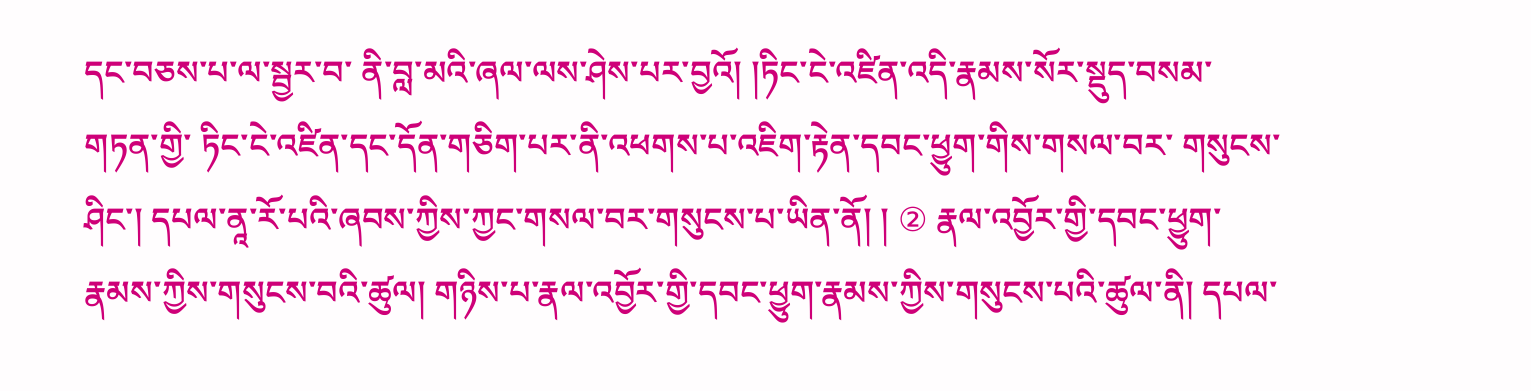དང་བཅས་པ་ལ་སྦྱར་བ་ ནི་བླ་མའི་ཞལ་ལས་ཤེས་པར་བྱའོ། །ཏིང་ངེ་འཛིན་འདི་རྣམས་སོར་སྡུད་བསམ་གཏན་གྱི་ ཏིང་ངེ་འཛིན་དང་དོན་གཅིག་པར་ནི་འཕགས་པ་འཇིག་རྟེན་དབང་ཕྱུག་གིས་གསལ་བར་ གསུངས་ཤིང་། དཔལ་ནཱ་རོ་པའི་ཞབས་ཀྱིས་ཀྱང་གསལ་བར་གསུངས་པ་ཡིན་ནོ། ། ② རྣལ་འབྱོར་གྱི་དབང་ཕྱུག་རྣམས་ཀྱིས་གསུངས་བའི་ཚུལ། གཉིས་པ་རྣལ་འབྱོར་གྱི་དབང་ཕྱུག་རྣམས་ཀྱིས་གསུངས་པའི་ཚུལ་ནི། དཔལ་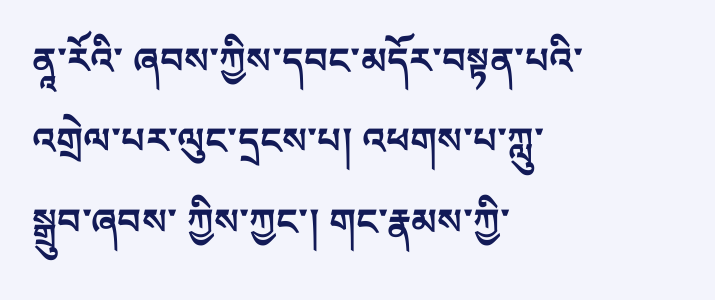ནཱ་རོའི་ ཞབས་ཀྱིས་དབང་མདོར་བསྟན་པའི་འགྲེལ་པར་ལུང་དྲངས་པ། འཕགས་པ་ཀླུ་སྒྲུབ་ཞབས་ ཀྱིས་ཀྱང་། གང་རྣམས་ཀྱི་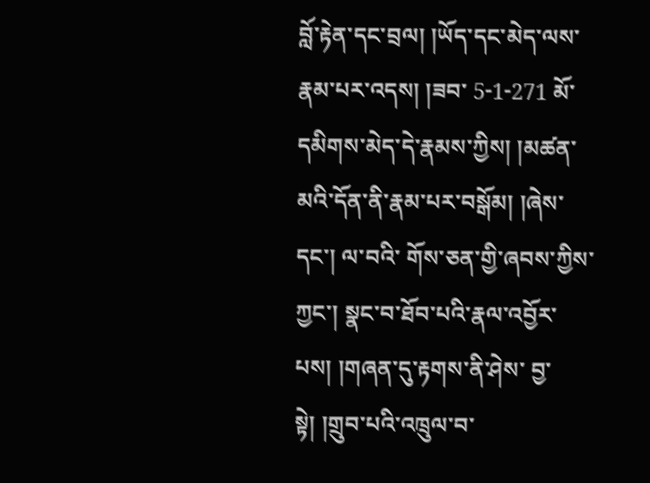བློ་རྟེན་དང་བྲལ། །ཡོད་དང་མེད་ལས་རྣམ་པར་འདས། །ཟབ་ 5-1-271 མོ་དམིགས་མེད་དེ་རྣམས་ཀྱིས། །མཚན་མའི་དོན་ནི་རྣམ་པར་བསྒོམ། །ཞེས་དང་། ལ་བའི་ གོས་ཅན་གྱི་ཞབས་ཀྱིས་ཀྱང་། སྣང་བ་ཐོབ་པའི་རྣལ་འབྱོར་པས། །གཞན་དུ་རྟགས་ནི་ཤེས་ བྱ་སྟེ། །གྲུབ་པའི་འཁྲུལ་བ་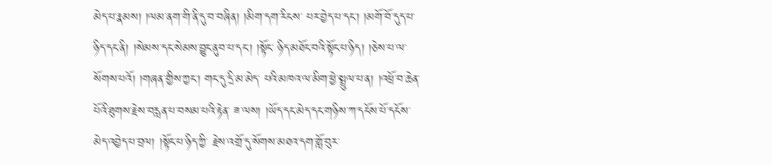མེད་པ་རྣམས། །ལམ་ནག་གི་ནི་དུ་བ་བཞིན། །མིག་དག་རིངས་ པར་བྱེད་པ་དང་། །མགོ་བོ་དུད་པ་ཉིད་དང་ནི། །སེམས་དང་སེམས་བྱུང་ནུབ་པ་དང་། །སྟོང་ ཉིད་མཐོང་བའི་སྟོང་པ་ཉིད། །ཅེས་པ་ལ་སོགས་པའོ། །གཞན་གྱིས་ཀྱང་། གང་དུ་དྲི་མ་མེད་ པའི་མཁའ་ལ་མིག་ཕྱེ་སྤྲུལ་པ་ན། །འཕྲོ་བ་ཆེན་པོའི་ཐུགས་རྗེས་བརླན་པ་བསམ་པའི་རྟེན་ ཟ་ལས། །ཡོད་དང་མེད་དང་གཉིས་ཀ་དངོས་པོ་དངོས་མེད་འབྱེད་པ་བྲལ། །སྟོང་པ་ཉིད་ཀྱི་ རྗེས་འགྲོ་དུ་སོགས་མཐའ་དག་གློ་བུར་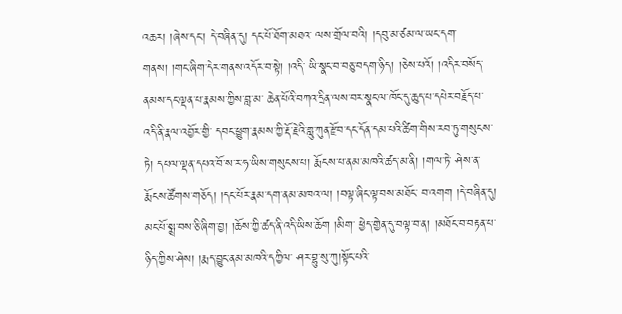འཆར། །ཞེས་དང་། དེ་བཞིན་དུ། དང་པོ་ཐོག་མཐའ་ ལས་གྲོལ་བའི། །དབུ་མ་ཙམ་ལ་ཡང་དག་གནས། །གང་ཞིག་དེར་གནས་འདོར་བ་སྟེ། །འདི་ ཡི་སྣང་བ་བཅུ་བདག་ཉིད། །ཅེས་པའོ། །འདིར་བསོད་ནམས་དང་ལྡན་པ་རྣམས་ཀྱིས་བླ་མ་ ཆེན་པོའི་བཀའ་དྲིན་ལས་བར་སྣང་ལ་ཁོང་དུ་ཆུད་པ་དཔེར་བརྗོད་པ་འདི་ནི་རྣལ་འབྱོར་གྱི་ དབང་ཕྱུག་རྣམས་ཀྱི་རྡོ་རྗེའི་གླུ་ཀུན་རྫོབ་དང་དོན་དམ་པའི་ཚིག་གིས་རབ་ཏུ་གསུངས་ཏེ། དཔལ་ལྡན་དཔའ་བོ་ས་ར་ཧ་ཡིས་གསུངས་པ། རྨོངས་པ་ནམ་མཁའི་ཚད་མ་ནི། །གལ་ཏེ་ ཤེས་ན་རྨོངས་ཚོགས་གཅོད། །དང་པོར་རྣམ་དག་ནམ་མཁའ་ལ། །བལྟ་ཞིང་ལྟ་བས་མཐོང་ བ་འགག །དེ་བཞིན་དུ། མང་པོ་སྨྲ་བས་ཅི་ཞིག་བྱ། །ཆོས་ཀྱི་ཚད་ནི་འདི་ཡིས་ཆོག །མིག་ ཕྱེད་གྱེན་དུ་བལྟ་བ་ན། །མཐོང་བ་བརྟན་པ་ཉིད་ཀྱིས་ཤེས། །རྨད་བྱུང་ནམ་མཁའི་དཀྱིལ་ ཤར་བྷུ་སུ་ཀུ།སྟོང་པའི་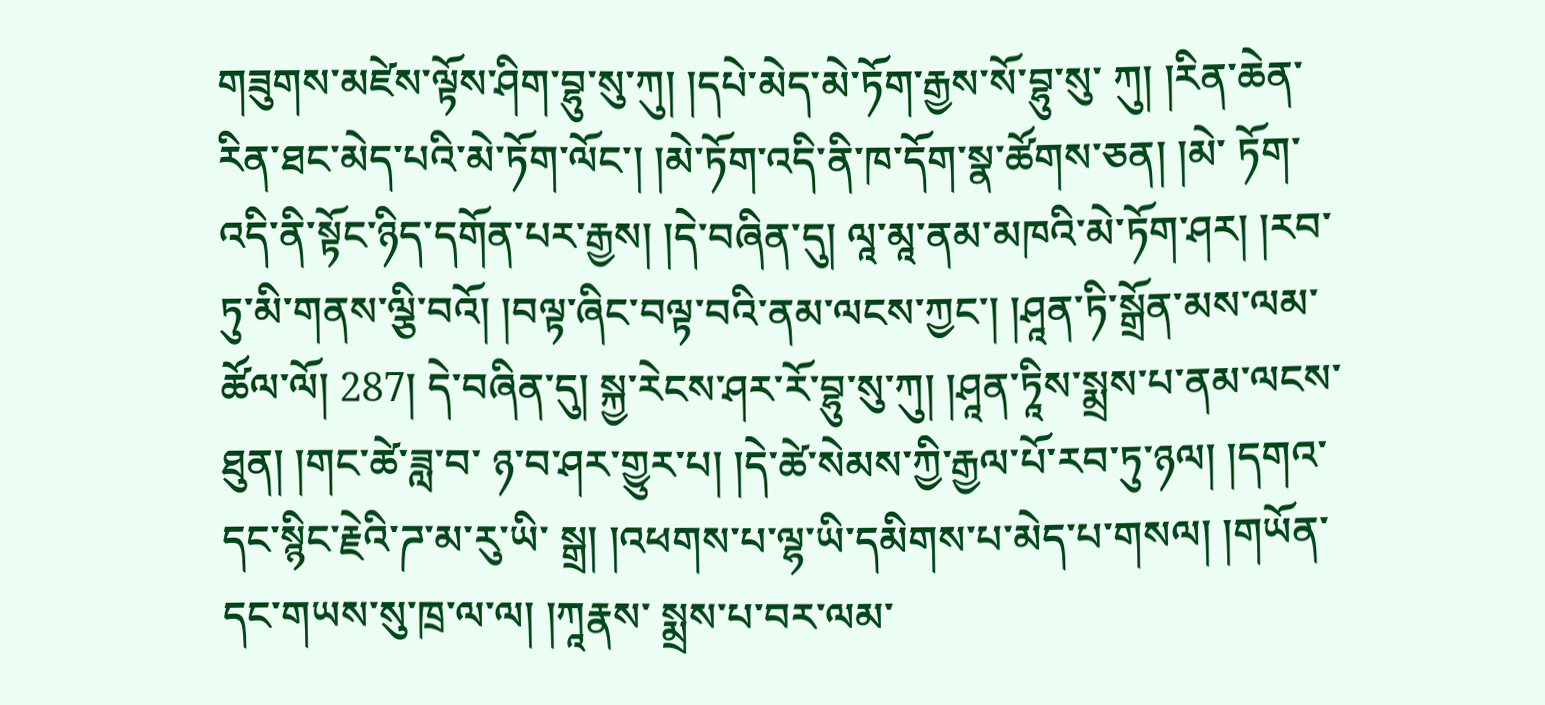གཟུགས་མཛེས་ལྟོས་ཤིག་བྷུ་སུ་ཀུ། །དཔེ་མེད་མེ་ཏོག་རྒྱས་སོ་བྷུ་སུ་ ཀུ། །རིན་ཆེན་རིན་ཐང་མེད་པའི་མེ་ཏོག་ལོང་། །མེ་ཏོག་འདི་ནི་ཁ་དོག་སྣ་ཚོགས་ཅན། །མེ་ ཏོག་འདི་ནི་སྟོང་ཉིད་དགོན་པར་རྒྱས། །དེ་བཞིན་དུ། ལཱ་མཱ་ནམ་མཁའི་མེ་ཏོག་ཤར། །རབ་ ཏུ་མི་གནས་ལྕི་བའོ། །བལྟ་ཞིང་བལྟ་བའི་ནམ་ལངས་ཀྱང་། །ཤཱན་ཏི་སྒྲོན་མས་ལམ་ཚོལ་ལོ། 287། དེ་བཞིན་དུ། སྐྱ་རེངས་ཤར་རོ་བྷུ་སུ་ཀུ། །ཤཱན་ཏཱིས་སྨྲས་པ་ནམ་ལངས་ཐུན། །གང་ཚེ་ཟླ་བ་ ཉ་བ་ཤར་གྱུར་པ། །དེ་ཚེ་སེམས་ཀྱི་རྒྱལ་པོ་རབ་ཏུ་ཉལ། །དགའ་དང་སྙིང་རྗེའི་ཌ་མ་རུ་ཡི་ སྒྲ། །འཕགས་པ་ལྷ་ཡི་དམིགས་པ་མེད་པ་གསལ། །གཡོན་དང་གཡས་སུ་ཁྲ་ལ་ལ། །ཀཱརྣས་ སྨྲས་པ་བར་ལམ་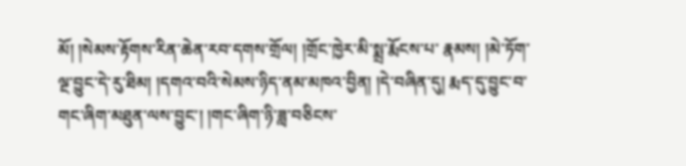མོ། །སེམས་རྟོགས་རིན་ཆེན་རབ་དགས་གྲོལ། །གྲོང་ཁྱེར་མི་སྨྲ་རྨོངས་པ་ རྣམས། །མེ་ཏོག་ལྔ་བྱུང་དེ་རུ་ཐིམ། །དགའ་བའི་སེམས་ཉིད་ནམ་མཁའ་བྱིན། །དེ་བཞིན་དུ། རྨད་དུ་བྱུང་བ་གང་ཞིག་མཐུན་ལས་བྱུང་། །གང་ཞིག་ཉི་ཟླ་བཅིངས་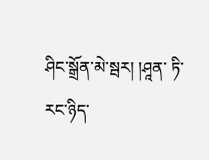ཤིང་སྒྲོན་མེ་སྦར། །ཤཱན་ ཏི་རང་ཉིད་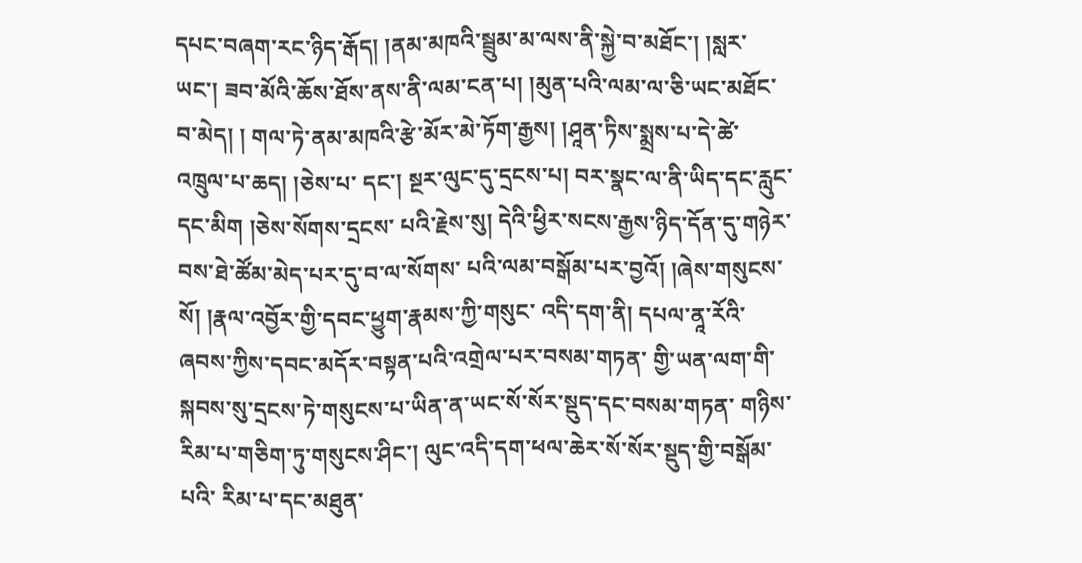དཔང་བཞག་རང་ཉིད་རྒོད། །ནམ་མཁའི་སྦྲུམ་མ་ལས་ནི་སྐྱེ་བ་མཐོང་། །སླར་ ཡང་། ཟབ་མོའི་ཆོས་ཐོས་ནས་ནི་ལམ་ངན་པ། །མུན་པའི་ལམ་ལ་ཅི་ཡང་མཐོང་བ་མེད། ། གལ་ཏེ་ནམ་མཁའི་རྩེ་མོར་མེ་ཏོག་རྒྱས། །ཤཱན་ཏིས་སྨྲས་པ་དེ་ཚེ་འཁྲུལ་པ་ཆད། །ཅེས་པ་ དང་། སྔར་ལུང་དུ་དྲངས་པ། བར་སྣང་ལ་ནི་ཡིད་དང་རླུང་དང་མིག །ཅེས་སོགས་དྲངས་ པའི་རྗེས་སུ། དེའི་ཕྱིར་སངས་རྒྱས་ཉིད་དོན་དུ་གཉེར་བས་ཐེ་ཚོམ་མེད་པར་དུ་བ་ལ་སོགས་ པའི་ལམ་བསྒོམ་པར་བྱའོ། །ཞེས་གསུངས་སོ། །རྣལ་འབྱོར་གྱི་དབང་ཕྱུག་རྣམས་ཀྱི་གསུང་ འདི་དག་ནི། དཔལ་ནཱ་རོའི་ཞབས་ཀྱིས་དབང་མདོར་བསྟན་པའི་འགྲེལ་པར་བསམ་གཏན་ གྱི་ཡན་ལག་གི་སྐབས་སུ་དྲངས་ཏེ་གསུངས་པ་ཡིན་ན་ཡང་སོ་སོར་སྡུད་དང་བསམ་གཏན་ གཉིས་རིམ་པ་གཅིག་ཏུ་གསུངས་ཤིང་། ལུང་འདི་དག་ཕལ་ཆེར་སོ་སོར་སྡུད་གྱི་བསྒོམ་པའི་ རིམ་པ་དང་མཐུན་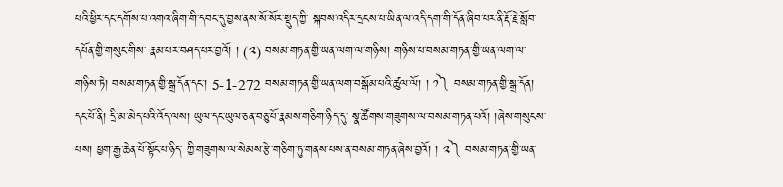པའི་ཕྱིར་དང་དགོས་པ་འགའ་ཞིག་གི་དབང་དུ་བྱས་ནས་སོ་སོར་སྡུད་ཀྱི་ སྐབས་འདིར་དྲངས་པ་ཡིན་ལ་འདི་དག་གི་དོན་ཞིབ་པར་ནི་རྡོ་རྗེ་སློབ་དཔོན་གྱི་གསུང་གིས་ རྣམ་པར་བཤད་པར་བྱའོ། ། (༢) བསམ་གཏན་གྱི་ཡན་ལག་ལ་གཉིས། གཉིས་པ་བསམ་གཏན་གྱི་ཡན་ལག་ལ་གཉིས་ཏེ། བསམ་གཏན་གྱི་སྒྲ་དོན་དང་། 5-1-272 བསམ་གཏན་གྱི་ཡན་ལག་བསྒོམ་པའི་ཚུལ་ལོ། ། ༡༽ བསམ་གཏན་གྱི་སྒྲ་དོན། དང་པོ་ནི། དྲི་མ་མེད་པའི་འོད་ལས། ཡུལ་དང་ཡུལ་ཅན་བཅུ་པོ་རྣམས་གཅིག་ཉིད་དུ་ སྣ་ཚོགས་གཟུགས་ལ་བསམ་གཏན་པའོ། །ཞེས་གསུངས་པས། ཕྱག་རྒྱ་ཆེན་པོ་སྟོང་པ་ཉིད་ ཀྱི་གཟུགས་ལ་སེམས་རྩེ་གཅིག་ཏུ་གནས་པས་ན་བསམ་གཏན་ཞེས་བྱའོ། ། ༢༽ བསམ་གཏན་གྱི་ཡན་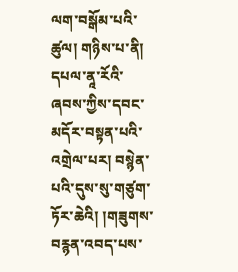ལག་བསྒོམ་པའི་ཚུལ། གཉིས་པ་ནི། དཔལ་ནཱ་རོའི་ཞབས་ཀྱིས་དབང་མདོར་བསྟན་པའི་འགྲེལ་པར། བསྙེན་ པའི་དུས་སུ་གཙུག་ཏོར་ཆེའི། །གཟུགས་བརྙན་འབད་པས་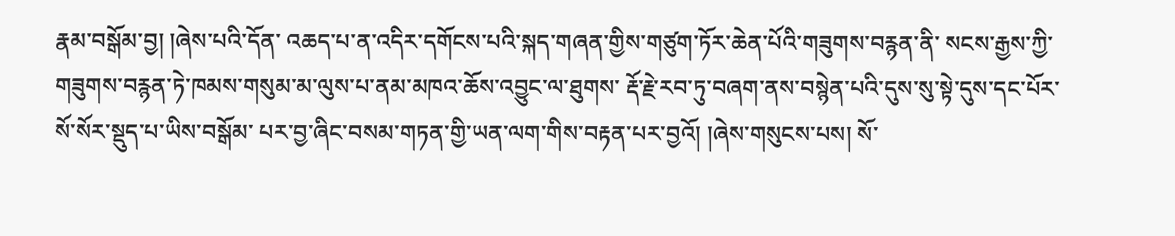རྣམ་བསྒོམ་བྱ། །ཞེས་པའི་དོན་ འཆད་པ་ན་འདིར་དགོངས་པའི་སྐད་གཞན་གྱིས་གཙུག་ཏོར་ཆེན་པོའི་གཟུགས་བརྙན་ནི་ སངས་རྒྱས་ཀྱི་གཟུགས་བརྙན་ཏེ་ཁམས་གསུམ་མ་ལུས་པ་ནམ་མཁའ་ཆོས་འབྱུང་ལ་ཐུགས་ རྡོ་རྗེ་རབ་ཏུ་བཞག་ནས་བསྙེན་པའི་དུས་སུ་སྟེ་དུས་དང་པོར་སོ་སོར་སྡུད་པ་ཡིས་བསྒོམ་ པར་བྱ་ཞིང་བསམ་གཏན་གྱི་ཡན་ལག་གིས་བརྟན་པར་བྱའོ། །ཞེས་གསུངས་པས། སོ་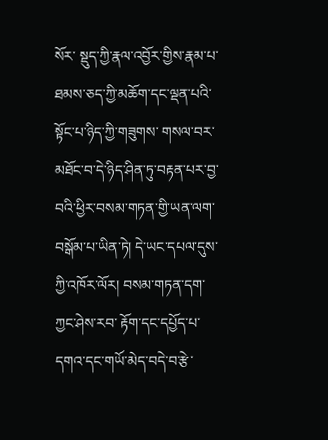སོར་ སྡུད་ཀྱི་རྣལ་འབྱོར་གྱིས་རྣམ་པ་ཐམས་ཅད་ཀྱི་མཆོག་དང་ལྡན་པའི་སྟོང་པ་ཉིད་ཀྱི་གཟུགས་ གསལ་བར་མཐོང་བ་དེ་ཉིད་ཤིན་ཏུ་བརྟན་པར་བྱ་བའི་ཕྱིར་བསམ་གཏན་གྱི་ཡན་ལག་ བསྒོམ་པ་ཡིན་ཏེ། དེ་ཡང་དཔལ་དུས་ཀྱི་འཁོར་ལོར། བསམ་གཏན་དག་ཀྱང་ཤེས་རབ་ རྟོག་དང་དཔྱོད་པ་དགའ་དང་གཡོ་མེད་བདེ་བ་རྩེ་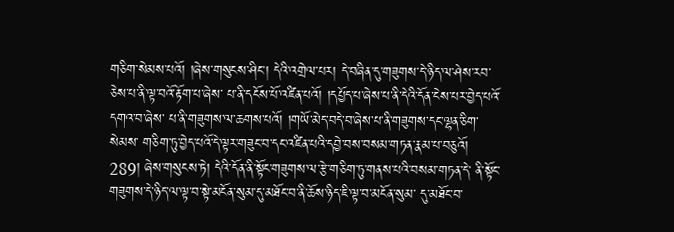གཅིག་སེམས་པའོ། །ཞེས་གསུངས་ཤིང་། དེའི་འགྲེལ་པར། དེ་བཞིན་དུ་གཟུགས་དེ་ཉིད་ལ་ཤེས་རབ་ཅེས་པ་ནི་ལྟ་བའོ་རྟོག་པ་ཞེས་ པ་ནི་དངོས་པོ་འཛིན་པའོ། །དཔྱོད་པ་ཞེས་པ་ནི་དེའི་དོན་ངེས་པར་བྱེད་པའོ་དགའ་བ་ཞེས་ པ་ནི་གཟུགས་ལ་ཆགས་པའོ། །གཡོ་མེད་བདེ་བ་ཞེས་པ་ནི་གཟུགས་དང་ལྷན་ཅིག་སེམས་ གཅིག་ཏུ་བྱེད་པའོ་དེ་ལྟར་གཟུང་བ་དང་འཛིན་པའི་དབྱེ་བས་བསམ་གཏན་རྣམ་པ་བཅུའོ། 289། ཞེས་གསུངས་ཏེ། དེའི་དོན་ནི་སྟོང་གཟུགས་ལ་རྩེ་གཅིག་ཏུ་གནས་པའི་བསམ་གཏན་དེ་ ནི་སྟོང་གཟུགས་དེ་ཉིད་ལ་ལྟ་བ་སྟེ་མངོན་སུམ་དུ་མཐོང་བ་ནི་ཆོས་ཉིད་ཇི་ལྟ་བ་མངོན་སུམ་ དུ་མཐོང་བ་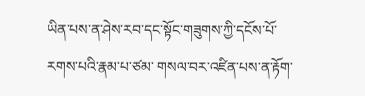ཡིན་པས་ན་ཤེས་རབ་དང་སྟོང་གཟུགས་ཀྱི་དངོས་པོ་རགས་པའི་རྣམ་པ་ཙམ་ གསལ་བར་འཛིན་པས་ན་རྟོག་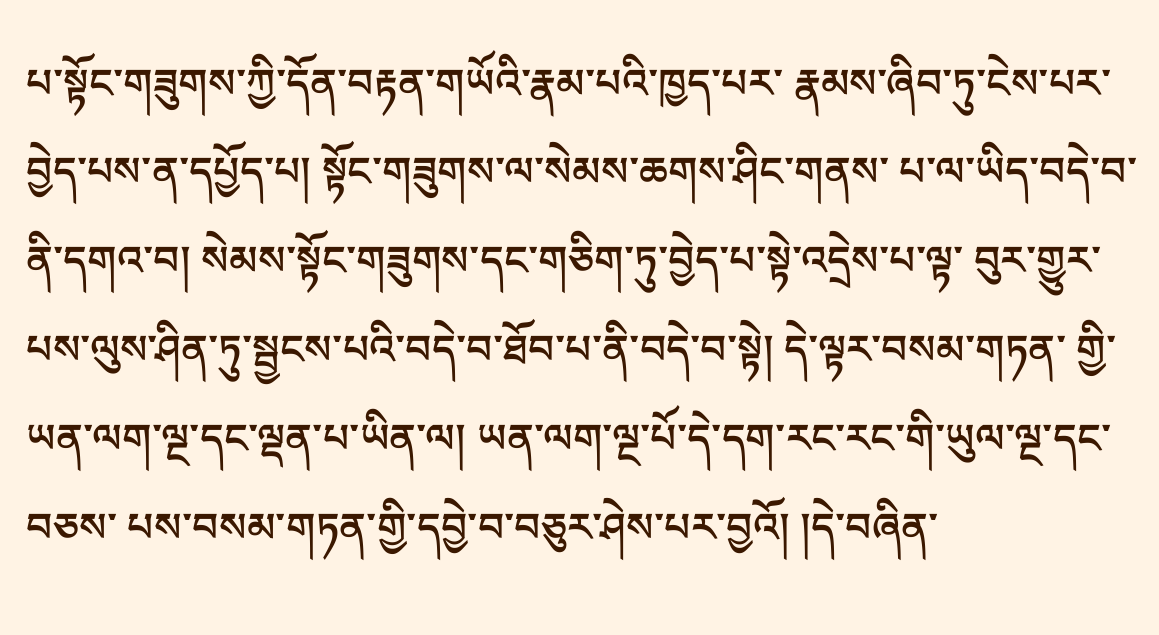པ་སྟོང་གཟུགས་ཀྱི་དོན་བརྟན་གཡོའི་རྣམ་པའི་ཁྱད་པར་ རྣམས་ཞིབ་ཏུ་ངེས་པར་བྱེད་པས་ན་དཔྱོད་པ། སྟོང་གཟུགས་ལ་སེམས་ཆགས་ཤིང་གནས་ པ་ལ་ཡིད་བདེ་བ་ནི་དགའ་བ། སེམས་སྟོང་གཟུགས་དང་གཅིག་ཏུ་བྱེད་པ་སྟེ་འདྲེས་པ་ལྟ་ བུར་གྱུར་པས་ལུས་ཤིན་ཏུ་སྦྱངས་པའི་བདེ་བ་ཐོབ་པ་ནི་བདེ་བ་སྟེ། དེ་ལྟར་བསམ་གཏན་ གྱི་ཡན་ལག་ལྔ་དང་ལྡན་པ་ཡིན་ལ། ཡན་ལག་ལྔ་པོ་དེ་དག་རང་རང་གི་ཡུལ་ལྔ་དང་བཅས་ པས་བསམ་གཏན་གྱི་དབྱེ་བ་བཅུར་ཤེས་པར་བྱའོ། །དེ་བཞིན་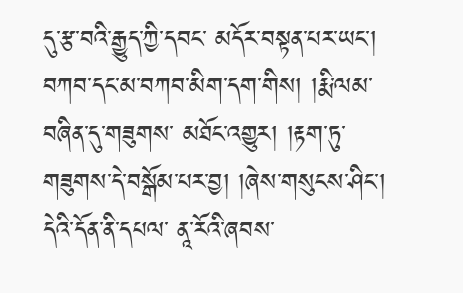དུ་རྩ་བའི་རྒྱུད་ཀྱི་དབང་ མདོར་བསྟན་པར་ཡང་། བཀབ་དང་མ་བཀབ་མིག་དག་གིས། །རྨི་ལམ་བཞིན་དུ་གཟུགས་ མཐོང་འགྱུར། །རྟག་ཏུ་གཟུགས་དེ་བསྒོམ་པར་བྱ། །ཞེས་གསུངས་ཤིང་། དེའི་དོན་ནི་དཔལ་ ནཱ་རོའི་ཞབས་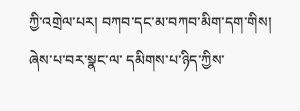ཀྱི་འགྲེལ་པར། བཀབ་དང་མ་བཀབ་མིག་དག་གིས། ཞེས་པ་བར་སྣང་ལ་ དམིགས་པ་ཉིད་ཀྱིས་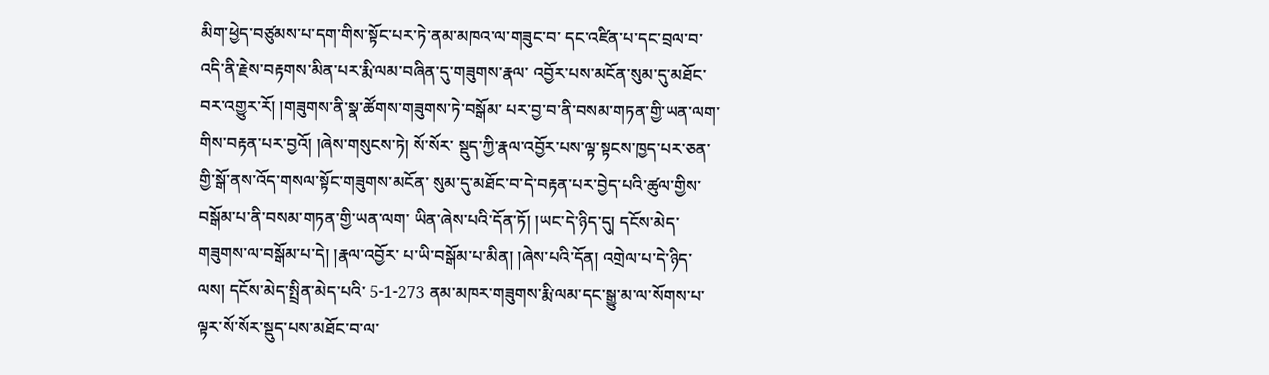མིག་ཕྱེད་བཙུམས་པ་དག་གིས་སྟོང་པར་ཏེ་ནམ་མཁའ་ལ་གཟུང་བ་ དང་འཛིན་པ་དང་བྲལ་བ་འདི་ནི་རྗེས་བརྟགས་མིན་པར་རྨི་ལམ་བཞིན་དུ་གཟུགས་རྣལ་ འབྱོར་པས་མངོན་སུམ་དུ་མཐོང་བར་འགྱུར་རོ། །གཟུགས་ནི་སྣ་ཚོགས་གཟུགས་ཏེ་བསྒོམ་ པར་བྱ་བ་ནི་བསམ་གཏན་གྱི་ཡན་ལག་གིས་བརྟན་པར་བྱའོ། །ཞེས་གསུངས་ཏེ། སོ་སོར་ སྡུད་ཀྱི་རྣལ་འབྱོར་པས་ལྟ་སྟངས་ཁྱད་པར་ཅན་གྱི་སྒོ་ནས་འོད་གསལ་སྟོང་གཟུགས་མངོན་ སུམ་དུ་མཐོང་བ་དེ་བརྟན་པར་བྱེད་པའི་ཚུལ་གྱིས་བསྒོམ་པ་ནི་བསམ་གཏན་གྱི་ཡན་ལག་ ཡིན་ཞེས་པའི་དོན་ཏོ། །ཡང་དེ་ཉིད་དུ། དངོས་མེད་གཟུགས་ལ་བསྒོམ་པ་དེ། །རྣལ་འབྱོར་ པ་ཡི་བསྒོམ་པ་མིན། །ཞེས་པའི་དོན། འགྲེལ་པ་དེ་ཉིད་ལས། དངོས་མེད་སྤྲིན་མེད་པའི་ 5-1-273 ནམ་མཁར་གཟུགས་རྨི་ལམ་དང་སྒྱུ་མ་ལ་སོགས་པ་ལྟར་སོ་སོར་སྡུད་པས་མཐོང་བ་ལ་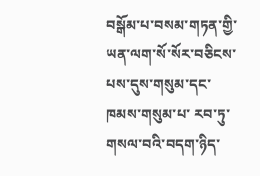བསྒོམ་པ་བསམ་གཏན་གྱི་ཡན་ལག་སོ་སོར་བཅིངས་པས་དུས་གསུམ་དང་ཁམས་གསུམ་པ་ རབ་ཏུ་གསལ་བའི་བདག་ཉིད་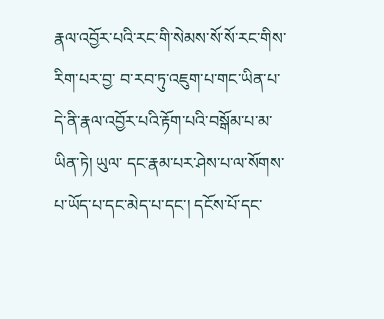རྣལ་འབྱོར་པའི་རང་གི་སེམས་སོ་སོ་རང་གིས་རིག་པར་བྱ་ བ་རབ་ཏུ་འཇུག་པ་གང་ཡིན་པ་དེ་ནི་རྣལ་འབྱོར་པའི་རྟོག་པའི་བསྒོམ་པ་མ་ཡིན་ཏེ། ཡུལ་ དང་རྣམ་པར་ཤེས་པ་ལ་སོགས་པ་ཡོད་པ་དང་མེད་པ་དང་། དངོས་པོ་དང་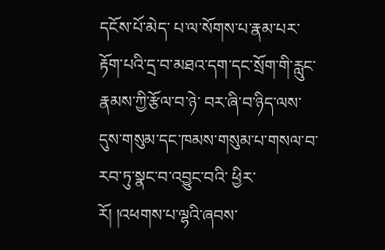དངོས་པོ་མེད་ པ་ལ་སོགས་པ་རྣམ་པར་རྟོག་པའི་དྲ་བ་མཐའ་དག་དང་སྲོག་གི་རླུང་རྣམས་ཀྱི་རྩོལ་བ་ཉེ་ བར་ཞི་བ་ཉིད་ལས་དུས་གསུམ་དང་ཁམས་གསུམ་པ་གསལ་བ་རབ་ཏུ་སྣང་བ་འབྱུང་བའི་ ཕྱིར་རོ། །འཕགས་པ་ལྷའི་ཞབས་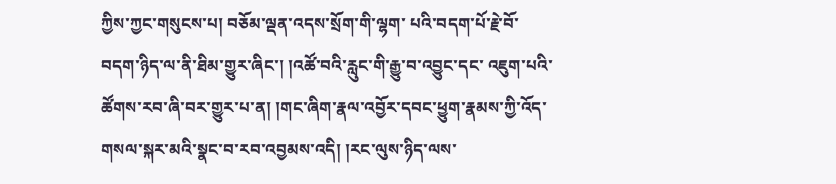ཀྱིས་ཀྱང་གསུངས་པ། བཅོམ་ལྡན་འདས་སྲོག་གི་ལྷག་ པའི་བདག་པོ་རྗེ་བོ་བདག་ཉིད་ལ་ནི་ཐིམ་གྱུར་ཞིང་། །འཚོ་བའི་རླུང་གི་རྒྱུ་བ་འབྱུང་དང་ འཇུག་པའི་ཚོགས་རབ་ཞི་བར་གྱུར་པ་ན། །གང་ཞིག་རྣལ་འབྱོར་དབང་ཕྱུག་རྣམས་ཀྱི་འོད་ གསལ་སྐར་མའི་སྣང་བ་རབ་འབྱམས་འདི། །རང་ལུས་ཉིད་ལས་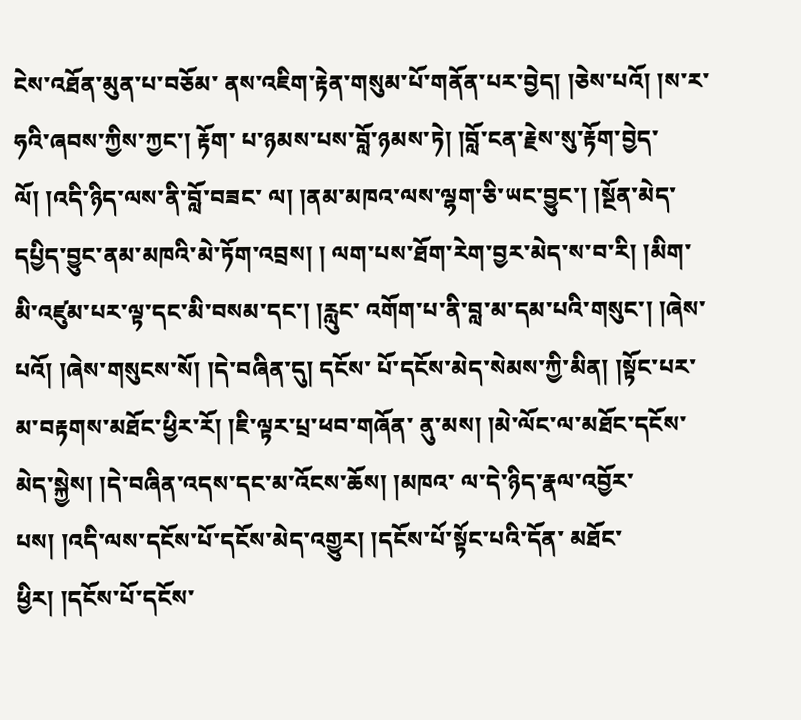ངེས་འཐོན་མུན་པ་བཅོམ་ ནས་འཇིག་རྟེན་གསུམ་པོ་གནོན་པར་བྱེད། །ཅེས་པའོ། །ས་ར་ཧའི་ཞབས་ཀྱིས་ཀྱང་། རྟོག་ པ་ཉམས་པས་བློ་ཉམས་ཏེ། །བློ་ངན་རྗེས་སུ་རྟོག་བྱེད་ལོ། །འདི་ཉིད་ལས་ནི་བློ་བཟང་ ལ། །ནམ་མཁའ་ལས་ལྷག་ཅི་ཡང་བྱུང་། །སྔོན་མེད་དཔྱིད་བྱུང་ནམ་མཁའི་མེ་ཏོག་འབྲས། ། ལག་པས་ཐོག་རེག་བྱར་མེད་ས་བ་རི། །མིག་མི་འཛུམ་པར་ལྟ་དང་མི་བསམ་དང་། །རླུང་ འགོག་པ་ནི་བླ་མ་དམ་པའི་གསུང་། །ཞེས་པའོ། །ཞེས་གསུངས་སོ། །དེ་བཞིན་དུ། དངོས་ པོ་དངོས་མེད་སེམས་ཀྱི་མིན། །སྟོང་པར་མ་བརྟགས་མཐོང་ཕྱིར་རོ། །ཇི་ལྟར་པྲ་ཕབ་གཞོན་ ནུ་མས། །མེ་ལོང་ལ་མཐོང་དངོས་མེད་སྐྱེས། །དེ་བཞིན་འདས་དང་མ་འོངས་ཆོས། །མཁའ་ ལ་དེ་ཉིད་རྣལ་འབྱོར་པས། །འདི་ལས་དངོས་པོ་དངོས་མེད་འགྱུར། །དངོས་པོ་སྟོང་པའི་དོན་ མཐོང་ཕྱིར། །དངོས་པོ་དངོས་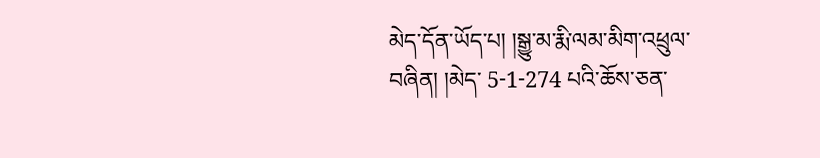མེད་དོན་ཡོད་པ། །སྒྱུ་མ་རྨི་ལམ་མིག་འཕྲུལ་བཞིན། །མེད་ 5-1-274 པའི་ཆོས་ཅན་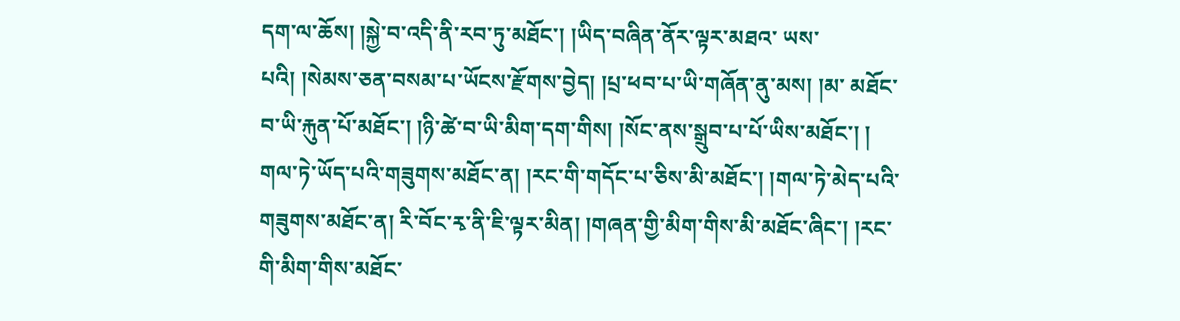དག་ལ་ཆོས། །སྐྱེ་བ་འདི་ནི་རབ་ཏུ་མཐོང་། །ཡིད་བཞིན་ནོར་ལྟར་མཐའ་ ཡས་པའི། །སེམས་ཅན་བསམ་པ་ཡོངས་རྫོགས་བྱེད། །པྲ་ཕབ་པ་ཡི་གཞོན་ནུ་མས། །མ་ མཐོང་བ་ཡི་རྐུན་པོ་མཐོང་། །ཉི་ཚེ་བ་ཡི་མིག་དག་གིས། །སོང་ནས་སྒྲུབ་པ་པོ་ཡིས་མཐོང་། ། གལ་ཏེ་ཡོད་པའི་གཟུགས་མཐོང་ན། །རང་གི་གདོང་པ་ཅིས་མི་མཐོང་། །གལ་ཏེ་མེད་པའི་ གཟུགས་མཐོང་ན། རི་བོང་རྭ་ནི་ཇི་ལྟར་མིན། །གཞན་གྱི་མིག་གིས་མི་མཐོང་ཞིང་། །རང་ གི་མིག་གིས་མཐོང་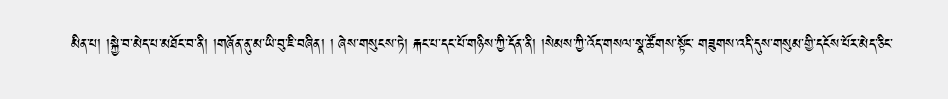མིན་པ། །སྐྱེ་བ་མེད་པ་མཐོང་བ་ནི། །གཞོན་ནུ་མ་ཡི་བུ་ཇི་བཞིན། ། ཞེས་གསུངས་ཏེ། རྐང་པ་དང་པོ་གཉིས་ཀྱི་དོན་ནི། །སེམས་ཀྱི་འོད་གསལ་སྣ་ཚོགས་སྟོང་ གཟུགས་འདི་དུས་གསུམ་གྱི་དངོས་པོར་མེད་ཅིང་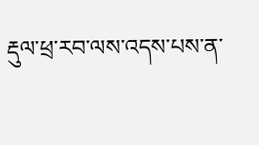རྡུལ་ཕྲ་རབ་ལས་འདས་པས་ན་